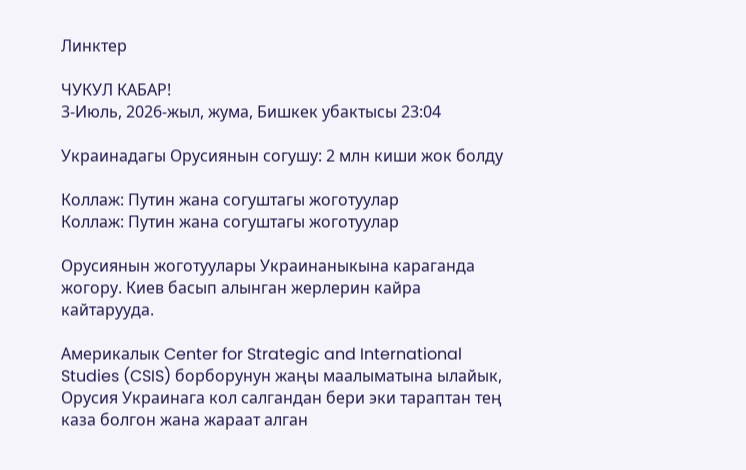Линктер

ЧУКУЛ КАБАР!
3-Июль, 2026-жыл, жума, Бишкек убактысы 23:04

Украинадагы Орусиянын согушу: 2 млн киши жок болду

Коллаж: Путин жана согуштагы жоготуулар
Коллаж: Путин жана согуштагы жоготуулар

Орусиянын жоготуулары Украинаныкына караганда жогору. Киев басып алынган жерлерин кайра кайтарууда.

Америкалык Center for Strategic and International Studies (CSIS) борборунун жаңы маалыматына ылайык, Орусия Украинага кол салгандан бери эки тараптан тең каза болгон жана жараат алган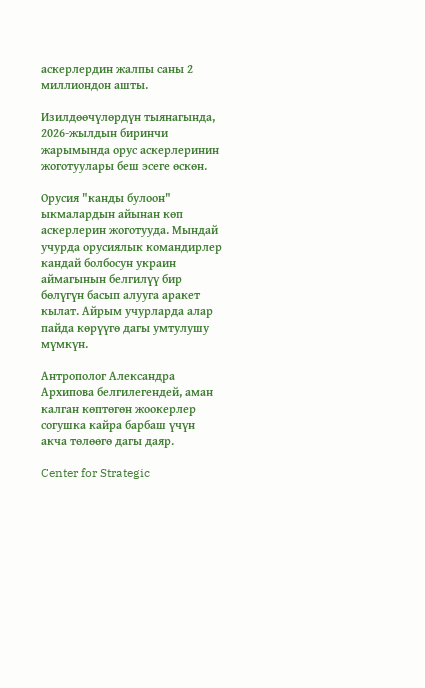аскерлердин жалпы саны 2 миллиондон ашты.

Изилдөөчүлөрдүн тыянагында, 2026-жылдын биринчи жарымында орус аскерлеринин жоготуулары беш эсеге өскөн.

Орусия "канды булоон" ыкмалардын айынан көп аскерлерин жоготууда. Мындай учурда орусиялык командирлер кандай болбосун украин аймагынын белгилүү бир бөлүгүн басып алууга аракет кылат. Айрым учурларда алар пайда көрүүгө дагы умтулушу мүмкүн.

Антрополог Александра Архипова белгилегендей, аман калган көптөгөн жоокерлер согушка кайра барбаш үчүн акча төлөөгө дагы даяр.

Center for Strategic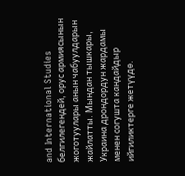and International Studies белгилегендей, орус армиясынын жоготуулары анын чабуулдарын жайлатты. Мындан тышкары, Украина дрондордун жардамы менен согушта кандайдыр ийгиликтерге жетүүдө.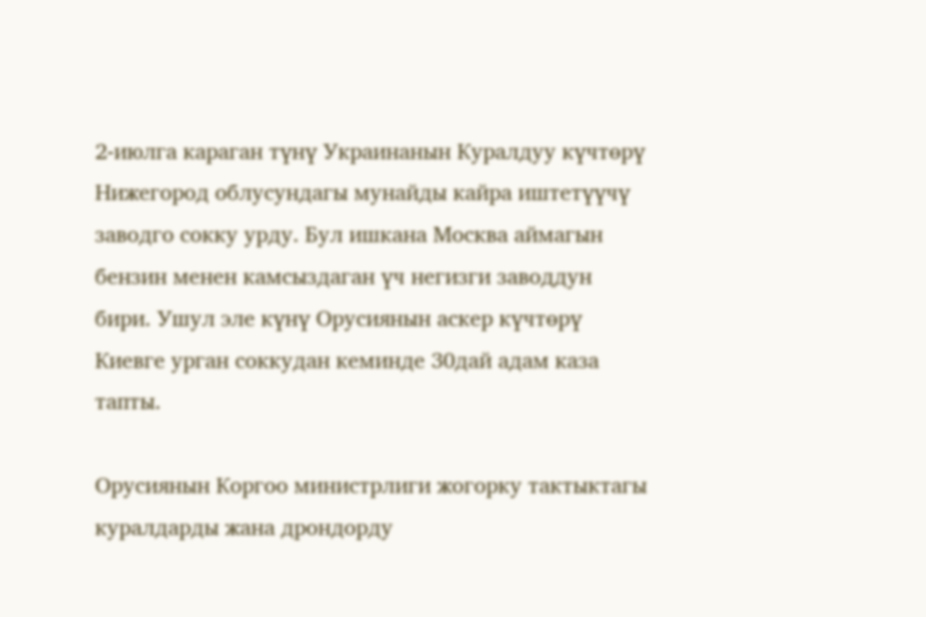2-июлга караган түнү Украинанын Куралдуу күчтөрү Нижегород облусундагы мунайды кайра иштетүүчү заводго сокку урду. Бул ишкана Москва аймагын бензин менен камсыздаган үч негизги заводдун бири. Ушул эле күнү Орусиянын аскер күчтөрү Киевге урган соккудан кеминде 30дай адам каза тапты.

Орусиянын Коргоо министрлиги жогорку тактыктагы куралдарды жана дрондорду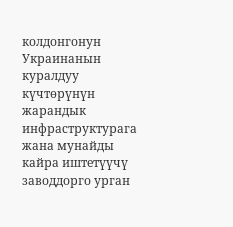колдонгонун Украинанын куралдуу күчтөрүнүн жарандык инфраструктурага жана мунайды кайра иштетүүчү заводдорго урган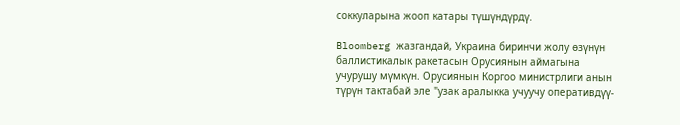соккуларына жооп катары түшүндүрдү.

Bloomberg жазгандай, Украина биринчи жолу өзүнүн баллистикалык ракетасын Орусиянын аймагына учурушу мүмкүн. Орусиянын Коргоо министрлиги анын түрүн тактабай эле "узак аралыкка учуучу оперативдүү-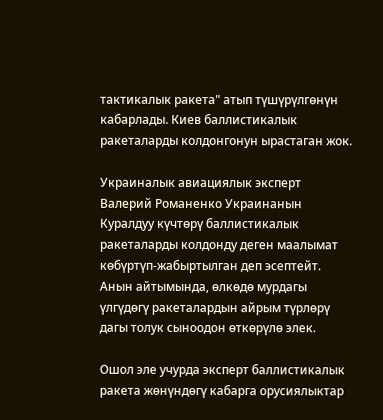тактикалык ракета" атып түшүрүлгөнүн кабарлады. Киев баллистикалык ракеталарды колдонгонун ырастаган жок.

Украиналык авиациялык эксперт Валерий Романенко Украинанын Куралдуу күчтөрү баллистикалык ракеталарды колдонду деген маалымат көбүртүп-жабыртылган деп эсептейт. Анын айтымында, өлкөдө мурдагы үлгүдөгү ракеталардын айрым түрлөрү дагы толук сыноодон өткөрүлө элек.

Ошол эле учурда эксперт баллистикалык ракета жөнүндөгү кабарга орусиялыктар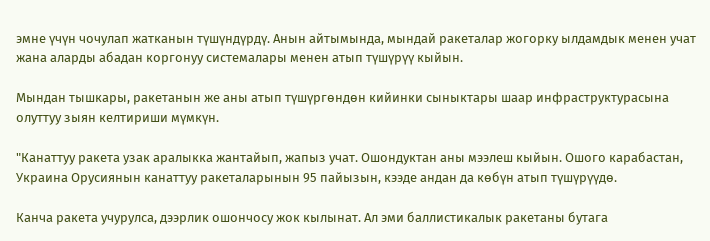эмне үчүн чочулап жатканын түшүндүрдү. Анын айтымында, мындай ракеталар жогорку ылдамдык менен учат жана аларды абадан коргонуу системалары менен атып түшүрүү кыйын.

Мындан тышкары, ракетанын же аны атып түшүргөндөн кийинки сыныктары шаар инфраструктурасына олуттуу зыян келтириши мүмкүн.

"Канаттуу ракета узак аралыкка жантайып, жапыз учат. Ошондуктан аны мээлеш кыйын. Ошого карабастан, Украина Орусиянын канаттуу ракеталарынын 95 пайызын, кээде андан да көбүн атып түшүрүүдө.

Канча ракета учурулса, дээрлик ошончосу жок кылынат. Ал эми баллистикалык ракетаны бутага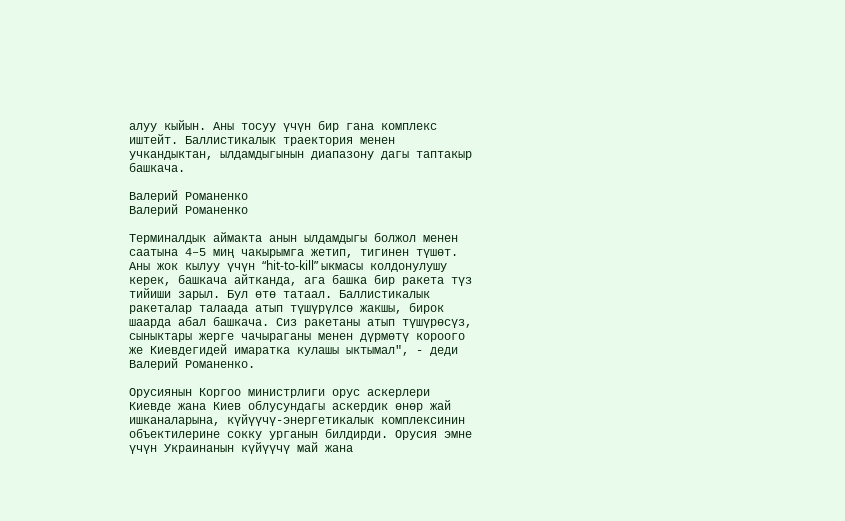алуу кыйын. Аны тосуу үчүн бир гана комплекс иштейт. Баллистикалык траектория менен учкандыктан, ылдамдыгынын диапазону дагы таптакыр башкача.

Валерий Романенко
Валерий Романенко

Терминалдык аймакта анын ылдамдыгы болжол менен саатына 4–5 миң чакырымга жетип, тигинен түшөт. Аны жок кылуу үчүн “hit-to-kill” ыкмасы колдонулушу керек, башкача айтканда, ага башка бир ракета түз тийиши зарыл. Бул өтө татаал. Баллистикалык ракеталар талаада атып түшүрүлсө жакшы, бирок шаарда абал башкача. Сиз ракетаны атып түшүрөсүз, сыныктары жерге чачыраганы менен дүрмөтү короого же Киевдегидей имаратка кулашы ыктымал", - деди Валерий Романенко.

Орусиянын Коргоо министрлиги орус аскерлери Киевде жана Киев облусундагы аскердик өнөр жай ишканаларына, күйүүчү-энергетикалык комплексинин объектилерине сокку урганын билдирди. Орусия эмне үчүн Украинанын күйүүчү май жана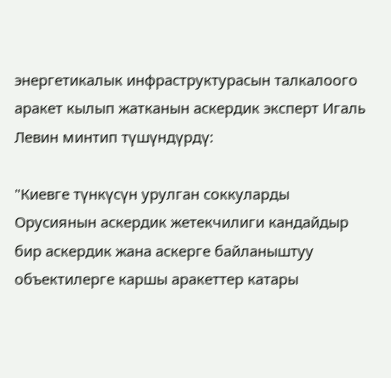энергетикалык инфраструктурасын талкалоого аракет кылып жатканын аскердик эксперт Игаль Левин минтип түшүндүрдү:

"Киевге түнкүсүн урулган соккуларды Орусиянын аскердик жетекчилиги кандайдыр бир аскердик жана аскерге байланыштуу объектилерге каршы аракеттер катары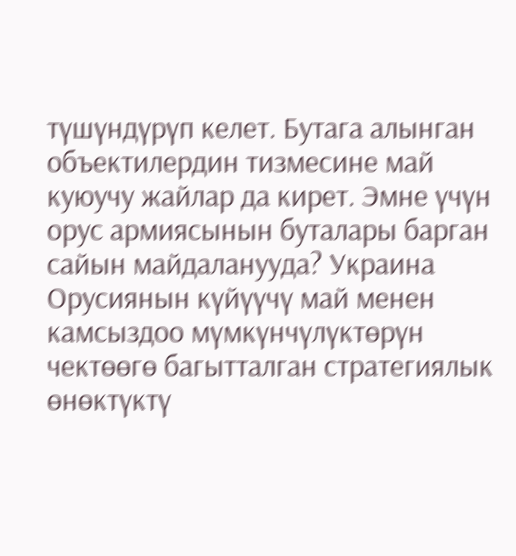түшүндүрүп келет. Бутага алынган объектилердин тизмесине май куюучу жайлар да кирет. Эмне үчүн орус армиясынын буталары барган сайын майдаланууда? Украина Орусиянын күйүүчү май менен камсыздоо мүмкүнчүлүктөрүн чектөөгө багытталган стратегиялык өнөктүктү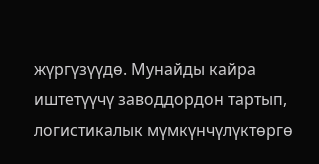жүргүзүүдө. Мунайды кайра иштетүүчү заводдордон тартып, логистикалык мүмкүнчүлүктөргө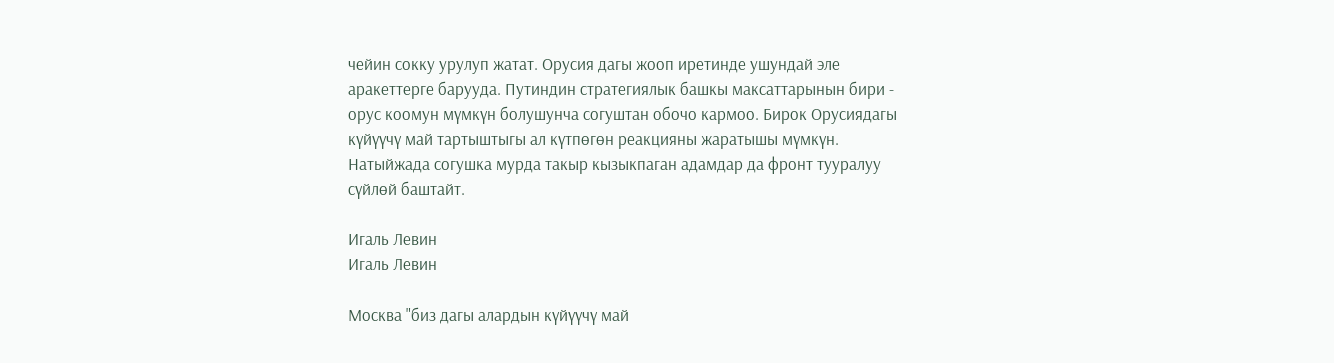чейин сокку урулуп жатат. Орусия дагы жооп иретинде ушундай эле аракеттерге барууда. Путиндин стратегиялык башкы максаттарынын бири - орус коомун мүмкүн болушунча согуштан обочо кармоо. Бирок Орусиядагы күйүүчү май тартыштыгы ал күтпөгөн реакцияны жаратышы мүмкүн. Натыйжада согушка мурда такыр кызыкпаган адамдар да фронт тууралуу сүйлөй баштайт.

Игаль Левин
Игаль Левин

Москва "биз дагы алардын күйүүчү май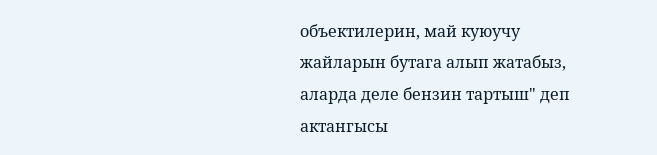объектилерин, май куюучу жайларын бутага алып жатабыз, аларда деле бензин тартыш" деп актангысы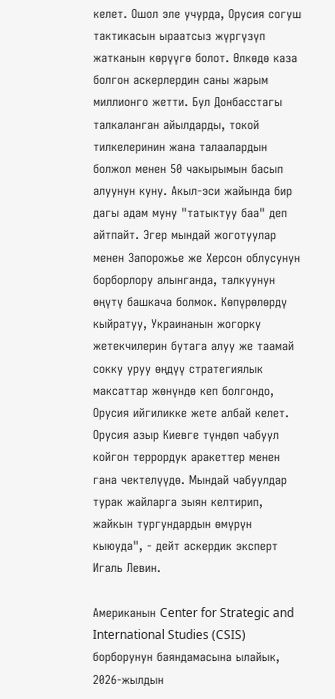келет. Ошол эле учурда, Орусия согуш тактикасын ыраатсыз жүргүзүп жатканын көрүүгө болот. Өлкөдө каза болгон аскерлердин саны жарым миллионго жетти. Бул Донбасстагы талкаланган айылдарды, токой тилкелеринин жана талаалардын болжол менен 50 чакырымын басып алуунун куну. Акыл-эси жайында бир дагы адам муну "татыктуу баа" деп айтпайт. Эгер мындай жоготуулар менен Запорожье же Херсон облусунун борборлору алынганда, талкуунун өңүтү башкача болмок. Көпүрөлөрдү кыйратуу, Украинанын жогорку жетекчилерин бутага алуу же таамай сокку уруу өңдүү стратегиялык максаттар жөнүндө кеп болгондо, Орусия ийгиликке жете албай келет. Орусия азыр Киевге түндөп чабуул койгон террордук аракеттер менен гана чектелүүдө. Мындай чабуулдар турак жайларга зыян келтирип, жайкын тургундардын өмүрүн кыюуда", - дейт аскердик эксперт Игаль Левин.

Американын Center for Strategic and International Studies (CSIS) борборунун баяндамасына ылайык, 2026-жылдын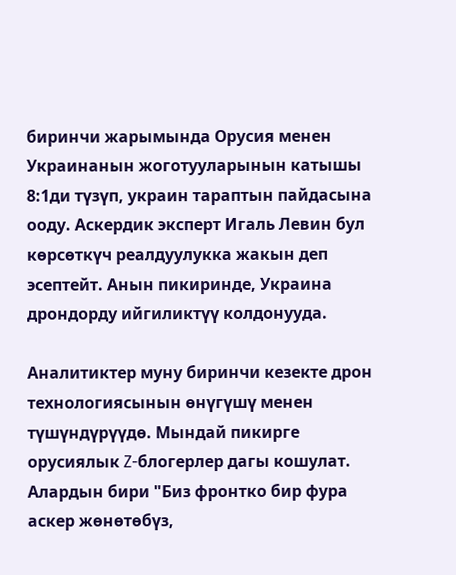биринчи жарымында Орусия менен Украинанын жоготууларынын катышы 8:1ди түзүп, украин тараптын пайдасына ооду. Аскердик эксперт Игаль Левин бул көрсөткүч реалдуулукка жакын деп эсептейт. Анын пикиринде, Украина дрондорду ийгиликтүү колдонууда.

Аналитиктер муну биринчи кезекте дрон технологиясынын өнүгүшү менен түшүндүрүүдө. Мындай пикирге орусиялык Z-блогерлер дагы кошулат. Алардын бири "Биз фронтко бир фура аскер жөнөтөбүз,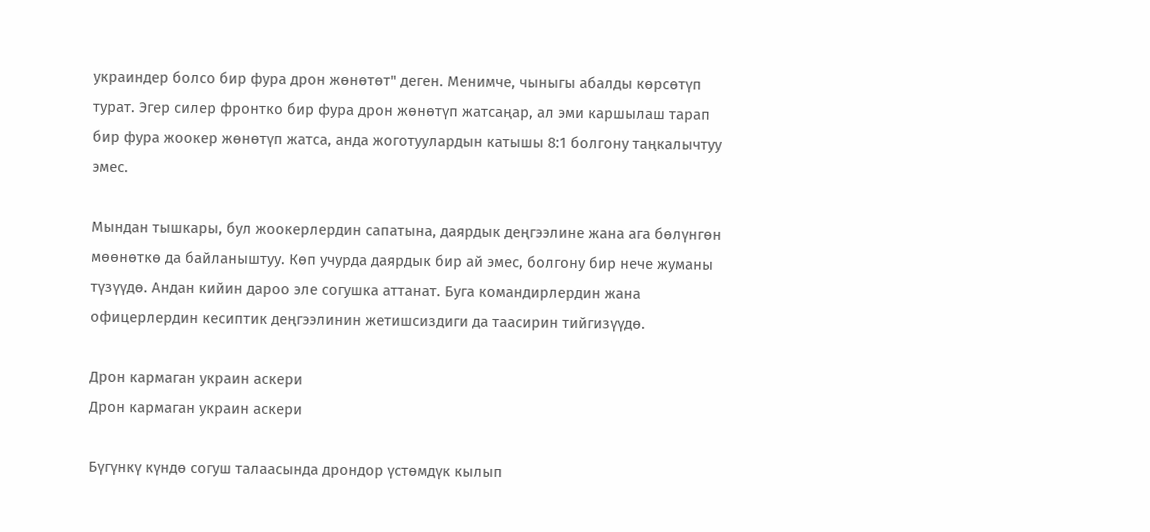украиндер болсо бир фура дрон жөнөтөт" деген. Менимче, чыныгы абалды көрсөтүп турат. Эгер силер фронтко бир фура дрон жөнөтүп жатсаңар, ал эми каршылаш тарап бир фура жоокер жөнөтүп жатса, анда жоготуулардын катышы 8:1 болгону таңкалычтуу эмес.

Мындан тышкары, бул жоокерлердин сапатына, даярдык деңгээлине жана ага бөлүнгөн мөөнөткө да байланыштуу. Көп учурда даярдык бир ай эмес, болгону бир нече жуманы түзүүдө. Андан кийин дароо эле согушка аттанат. Буга командирлердин жана офицерлердин кесиптик деңгээлинин жетишсиздиги да таасирин тийгизүүдө.

Дрон кармаган украин аскери
Дрон кармаган украин аскери

Бүгүнкү күндө согуш талаасында дрондор үстөмдүк кылып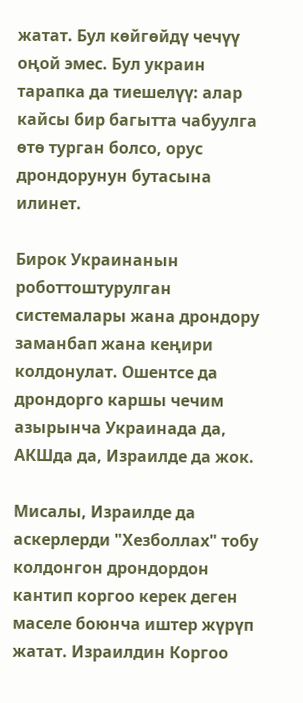жатат. Бул көйгөйдү чечүү оңой эмес. Бул украин тарапка да тиешелүү: алар кайсы бир багытта чабуулга өтө турган болсо, орус дрондорунун бутасына илинет.

Бирок Украинанын роботтоштурулган системалары жана дрондору заманбап жана кеңири колдонулат. Ошентсе да дрондорго каршы чечим азырынча Украинада да, АКШда да, Израилде да жок.

Мисалы, Израилде да аскерлерди "Хезболлах" тобу колдонгон дрондордон кантип коргоо керек деген маселе боюнча иштер жүрүп жатат. Израилдин Коргоо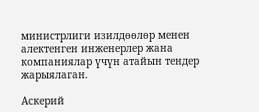министрлиги изилдөөлөр менен алектенген инженерлер жана компаниялар үчүн атайын тендер жарыялаган.

Аскерий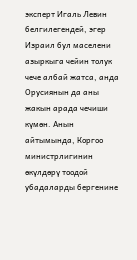эксперт Игаль Левин белгилегендей, эгер Израил бул маселени азыркыга чейин толук чече албай жатса, анда Орусиянын да аны жакын арада чечиши күмөн. Анын айтымында, Коргоо министрлигинин өкүлдөрү тоодой убадаларды бергенине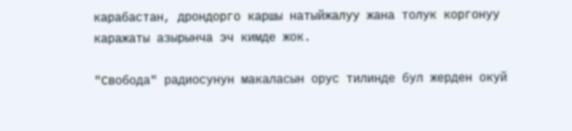карабастан, дрондорго каршы натыйжалуу жана толук коргонуу каражаты азырынча эч кимде жок.

"Свобода" радиосунун макаласын орус тилинде бул жерден окуй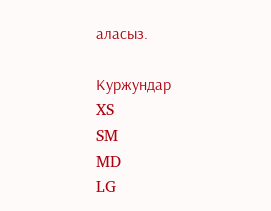аласыз.

Куржундар
XS
SM
MD
LG